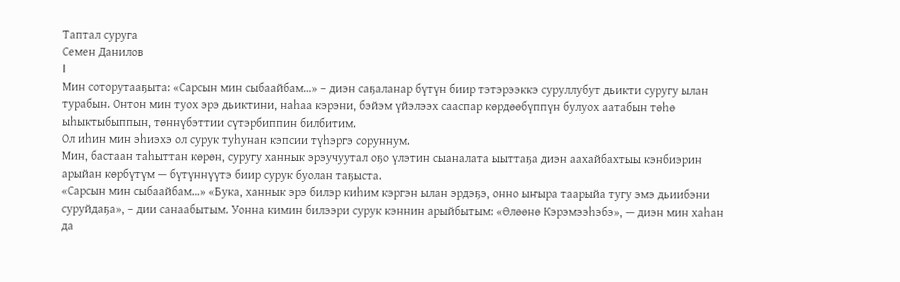Таптал суруга
Семен Данилов
I
Мин соторутааҕыта: «Сарсын мин сыбаайбам…» – диэн саҕаланар бүтүн биир тэтэрээккэ суруллубут дьикти суругу ылан турабын. Онтон мин туох эрэ дьиктини, наһаа кэрэни, бэйэм үйэлээх сааспар көрдөөбүппүн булуох аатабын төһө ыһыктыбыппын, төннүбэттии сүтэрбиппин билбитим.
Ол иһин мин эһиэхэ ол сурук туһунан кэпсии түһэргэ соруннум.
Мин, бастаан таһыттан көрөн, суругу ханнык эрэучуутал оҕо үлэтин сыаналата ыыттаҕа диэн аахайбахтыы кэнбиэрин арыйан көрбүтүм — бүтүннүүтэ биир сурук буолан таҕыста.
«Сарсын мин сыбаайбам…» «Бука, ханнык эрэ билэр киһим кэргэн ылан эрдэҕэ, онно ыҥыра таарыйа тугу эмэ дьиибэни суруйдаҕа», – дии санаабытым. Уонна кимин билээри сурук кэннин арыйбытым: «Өлөөнө Кэрэмээһэбэ», — диэн мин хаһан да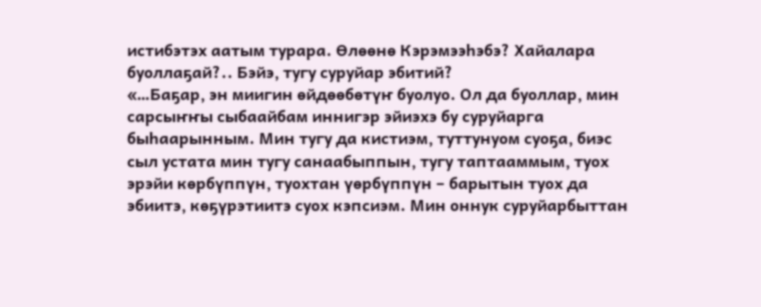истибэтэх аатым турара. Өлөөнө Кэрэмээһэбэ? Хайалара буоллаҕай?.. Бэйэ, тугу суруйар эбитий?
«…Баҕар, эн миигин өйдөөбөтүҥ буолуо. Ол да буоллар, мин сарсыҥҥы сыбаайбам иннигэр эйиэхэ бу суруйарга быһаарынным. Мин тугу да кистиэм, туттунуом суоҕа, биэс сыл устата мин тугу санаабыппын, тугу таптааммым, туох эрэйи көрбүппүн, туохтан үөрбүппүн – барытын туох да эбиитэ, көҕүрэтиитэ суох кэпсиэм. Мин оннук суруйарбыттан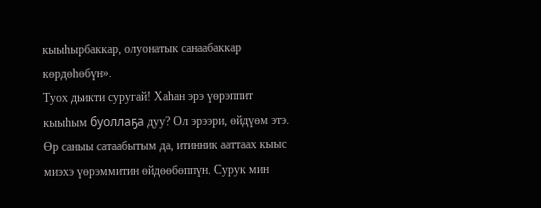кыыһырбаккар, олуонатык санаабаккар көрдөһөбүн».
Туох дьикти суругай! Хаһан эрэ үөрэппит кыыһым буоллаҕа дуу? Ол эрээри, өйдүөм этэ. Өр саныы сатаабытым да, итинник ааттаах кыыс миэхэ үөрэммитин өйдөөбөппүн. Сурук мин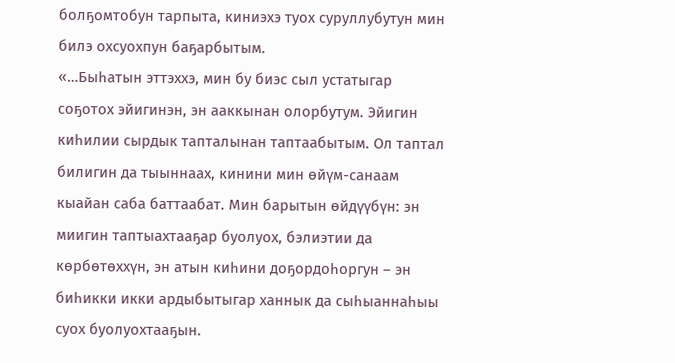болҕомтобун тарпыта, киниэхэ туох суруллубутун мин билэ охсуохпун баҕарбытым.
«…Быһатын эттэххэ, мин бу биэс сыл устатыгар соҕотох эйигинэн, эн ааккынан олорбутум. Эйигин киһилии сырдык тапталынан таптаабытым. Ол таптал билигин да тыыннаах, кинини мин өйүм-санаам кыайан саба баттаабат. Мин барытын өйдүүбүн: эн миигин таптыахтааҕар буолуох, бэлиэтии да көрбөтөххүн, эн атын киһини доҕордоһоргун – эн биһикки икки ардыбытыгар ханнык да сыһыаннаһыы суох буолуохтааҕын.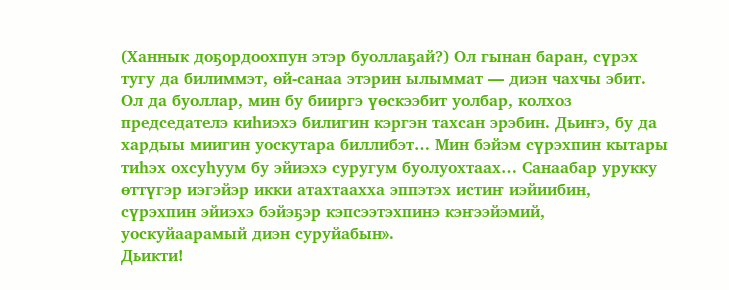(Ханнык доҕордоохпун этэр буоллаҕай?) Ол гынан баран, сүрэх тугу да билиммэт, өй-санаа этэрин ылыммат — диэн чахчы эбит. Ол да буоллар, мин бу бииргэ үөскээбит уолбар, колхоз председателэ киһиэхэ билигин кэргэн тахсан эрэбин. Дьиҥэ, бу да хардыы миигин уоскутара биллибэт… Мин бэйэм сүрэхпин кытары тиһэх охсуһуум бу эйиэхэ суругум буолуохтаах… Санаабар урукку өттүгэр иэгэйэр икки атахтаахха эппэтэх истиҥ иэйиибин, сүрэхпин эйиэхэ бэйэҕэр кэпсээтэхпинэ кэҥээйэмий, уоскуйаарамый диэн суруйабын».
Дьикти!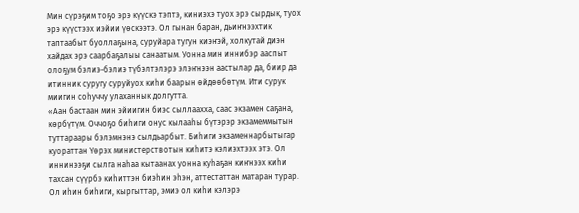Мин сүрэҕим тоҕо эрэ күүскэ тэптэ, киниэхэ туох эрэ сырдык, туох эрэ күүстээх иэйии үөскээтэ. Ол гынан баран, дьиҥнээхтик таптаабыт буоллаҕына, суруйара тугун киэҥэй, холкутай диэн хайдах эрэ саарбаҕалыы санаатым. Уонна мин иннибэр ааспыт олоҕум бэлиэ-бэлиэ түбэлтэлэрэ элэҥнээн аастылар да, биир да итинник суругу суруйуох киһи баарын өйдөөбөтүм. Ити сурук миигин соһуччу улаханнык долгутта.
«Аан бастаан мин эйиигин биэс сыллаахха, саас экзамен саҕана, көрбүтүм. Оччоҕо биһиги онус кылааһы бүтэрэр экзамеммытын туттараары бэлэмнэнэ сылдьарбыт. Биһиги экзаменнарбытыгар куораттан Үөрэх министерствотын киһитэ кэлиэхтээх этэ. Ол иннинээҕи сылга наһаа кытаанах уонна куһаҕан киҥнээх киһи тахсан сүүрбэ киһиттэн биэһин эһэн, аттестаттан матаран турар. Ол иһин биһиги, кыргыттар, эмиэ ол киһи кэлэрэ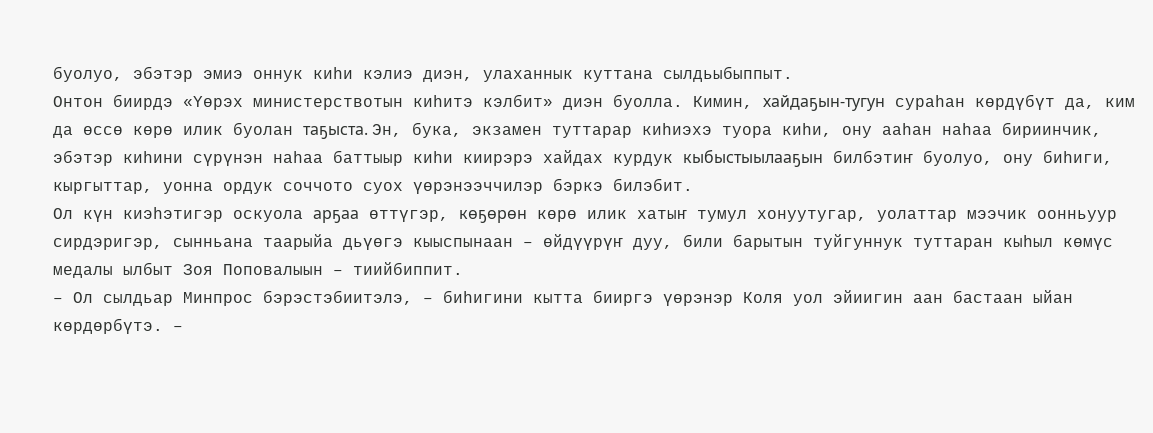буолуо, эбэтэр эмиэ оннук киһи кэлиэ диэн, улаханнык куттана сылдьыбыппыт.
Онтон биирдэ «Үөрэх министерствотын киһитэ кэлбит» диэн буолла. Кимин, хайдаҕын-тугун сураһан көрдүбүт да, ким да өссө көрө илик буолан таҕыста. Эн, бука, экзамен туттарар киһиэхэ туора киһи, ону ааһан наһаа бириинчик, эбэтэр киһини сүрүнэн наһаа баттыыр киһи киирэрэ хайдах курдук кыбыстыылааҕын билбэтиҥ буолуо, ону биһиги, кыргыттар, уонна ордук соччото суох үөрэнээччилэр бэркэ билэбит.
Ол күн киэһэтигэр оскуола арҕаа өттүгэр, көҕөрөн көрө илик хатыҥ тумул хонуутугар, уолаттар мээчик оонньуур сирдэригэр, сынньана таарыйа дьүөгэ кыыспынаан – өйдүүрүҥ дуу, били барытын туйгуннук туттаран кыһыл көмүс медалы ылбыт Зоя Поповалыын – тиийбиппит.
– Ол сылдьар Минпрос бэрэстэбиитэлэ, – биһигини кытта бииргэ үөрэнэр Коля уол эйиигин аан бастаан ыйан көрдөрбүтэ. –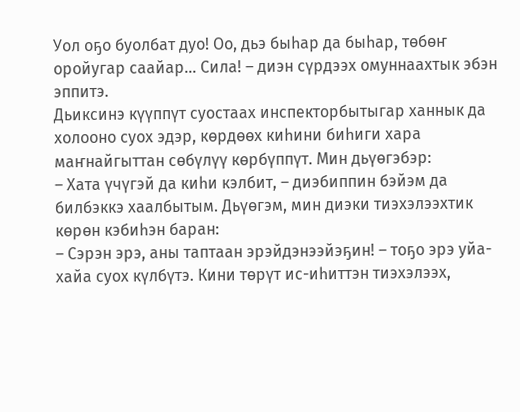Уол оҕо буолбат дуо! Оо, дьэ быһар да быһар, төбөҥ оройугар саайар… Сила! – диэн сүрдээх омуннаахтык эбэн эппитэ.
Дьиксинэ күүппүт суостаах инспекторбытыгар ханнык да холооно суох эдэр, көрдөөх киһини биһиги хара маҥнайгыттан сөбүлүү көрбүппүт. Мин дьүөгэбэр:
– Хата үчүгэй да киһи кэлбит, – диэбиппин бэйэм да билбэккэ хаалбытым. Дьүөгэм, мин диэки тиэхэлээхтик көрөн кэбиһэн баран:
– Сэрэн эрэ, аны таптаан эрэйдэнээйэҕин! – тоҕо эрэ уйа-хайа суох күлбүтэ. Кини төрүт ис-иһиттэн тиэхэлээх,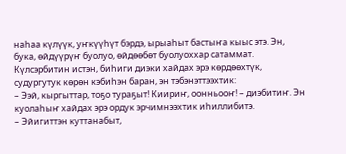наһаа күлүүк, уҥкүүһүт бэрдэ, ырыаһыт бастыҥа кыыс этэ. Эн, бука, өйдүүрүҥ буолуо, өйдөөбөт буолуоххар сатаммат.
Күлсэрбитин истэн, биһиги диэки хайдах эрэ көрдөөхтүк, судургутук көрөн кэбиһэн баран, эн тэбэнэттээхтик:
– Ээй, кыргыттар, тоҕо тураҕыт! Киириҥ, оонньооҥ! – диэбитиҥ. Эн куолаһыҥ хайдах эрэ ордук эрчимнээхтик иһиллибитэ.
– Эйигиттэн куттанабыт,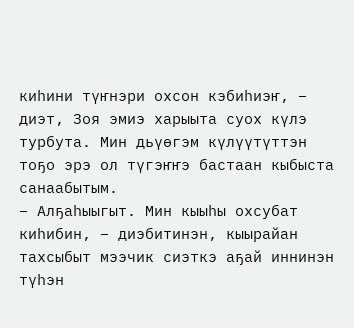киһини түҥнэри охсон кэбиһиэҥ, – диэт, Зоя эмиэ харыыта суох күлэ турбута. Мин дьүөгэм күлүүтүттэн тоҕо эрэ ол түгэҥҥэ бастаан кыбыста санаабытым.
– Алҕаһыыгыт. Мин кыыһы охсубат киһибин, – диэбитинэн, кыырайан тахсыбыт мээчик сиэткэ аҕай иннинэн түһэн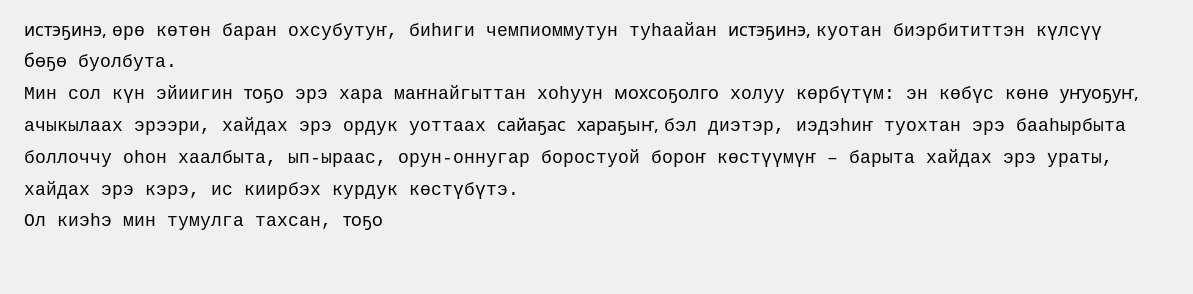истэҕинэ, өрө көтөн баран охсубутуҥ, биһиги чемпиоммутун туһаайан истэҕинэ, куотан биэрбититтэн күлсүү бөҕө буолбута.
Мин сол күн эйиигин тоҕо эрэ хара маҥнайгыттан хоһуун мохсоҕолго холуу көрбүтүм: эн көбүс көнө уҥуоҕуҥ, ачыкылаах эрээри, хайдах эрэ ордук уоттаах сайаҕас хараҕыҥ, бэл диэтэр, иэдэһиҥ туохтан эрэ бааһырбыта боллоччу оһон хаалбыта, ып-ыраас, орун-оннугар боростуой бороҥ көстүүмүҥ – барыта хайдах эрэ ураты, хайдах эрэ кэрэ, ис киирбэх курдук көстүбүтэ.
Ол киэһэ мин тумулга тахсан, тоҕо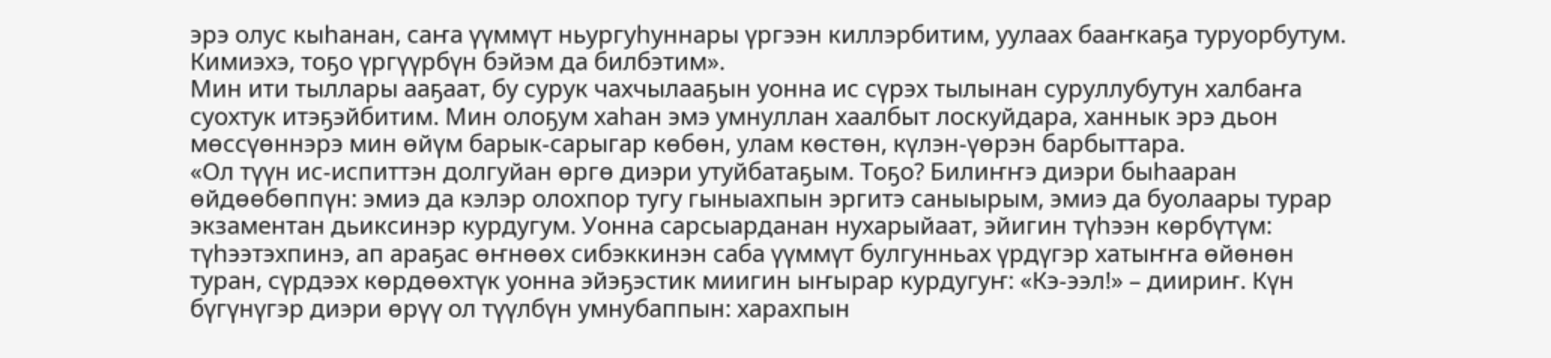эрэ олус кыһанан, саҥа үүммүт ньургуһуннары үргээн киллэрбитим, уулаах бааҥкаҕа туруорбутум. Кимиэхэ, тоҕо үргүүрбүн бэйэм да билбэтим».
Мин ити тыллары ааҕаат, бу сурук чахчылааҕын уонна ис сүрэх тылынан суруллубутун халбаҥа суохтук итэҕэйбитим. Мин олоҕум хаһан эмэ умнуллан хаалбыт лоскуйдара, ханнык эрэ дьон мөссүөннэрэ мин өйүм барык-сарыгар көбөн, улам көстөн, күлэн-үөрэн барбыттара.
«Ол түүн ис-испиттэн долгуйан өргө диэри утуйбатаҕым. Тоҕо? Билиҥҥэ диэри быһааран өйдөөбөппүн: эмиэ да кэлэр олохпор тугу гыныахпын эргитэ саныырым, эмиэ да буолаары турар экзаментан дьиксинэр курдугум. Уонна сарсыарданан нухарыйаат, эйигин түһээн көрбүтүм: түһээтэхпинэ, ап араҕас өҥнөөх сибэккинэн саба үүммүт булгунньах үрдүгэр хатыҥҥа өйөнөн туран, сүрдээх көрдөөхтүк уонна эйэҕэстик миигин ыҥырар курдугуҥ: «Кэ-ээл!» – диириҥ. Күн бүгүнүгэр диэри өрүү ол түүлбүн умнубаппын: харахпын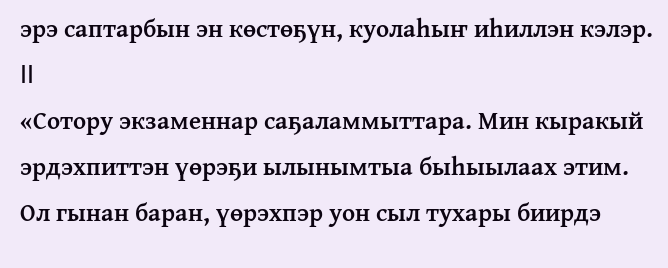эрэ саптарбын эн көстөҕүн, куолаһыҥ иһиллэн кэлэр.
II
«Сотору экзаменнар саҕаламмыттара. Мин кыракый эрдэхпиттэн үөрэҕи ылынымтыа быһыылаах этим.
Ол гынан баран, үөрэхпэр уон сыл тухары биирдэ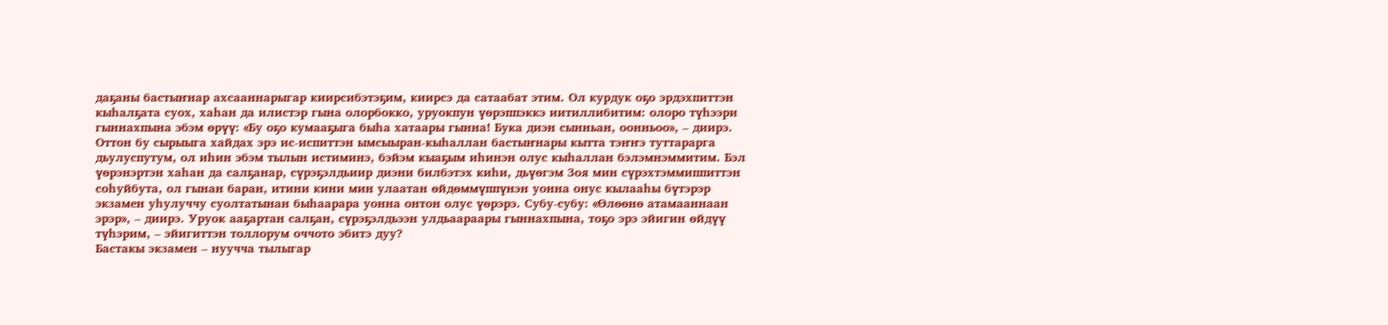даҕаны бастыҥнар ахсааннарыгар киирсибэтэҕим, киирсэ да сатаабат этим. Ол курдук оҕо эрдэхпиттэн кыһалҕата суох, хаһан да илистэр гына олорбокко, уруокпун үөрэппэккэ иитиллибитим: олоро түһээри гыннахпына эбэм өрүү: «Бу оҕо кумааҕыга быһа хатаары гынна! Бука диэн сынньан, оонньоо», – диирэ.
Оттон бу сырыыга хайдах эрэ ис-испиттэн ымсыыран-кыһаллан бастыҥнары кытта тэҥҥэ туттарарга дьулуспутум, ол иһин эбэм тылын истиминэ, бэйэм кыаҕым иһинэн олус кыһаллан бэлэмнэммитим. Бэл үөрэнэртэн хаһан да салҕанар, сүрэҕэлдьиир диэни билбэтэх киһи, дьүөгэм Зоя мин сүрэхтэммиппиттэн соһуйбута, ол гынан баран, итини кини мин улаатан өйдөммүппүнэн уонна онус кылааһы бүтэрэр экзамен уһулуччу суолтатынан быһаарара уонна онтон олус үөрэрэ. Субу-субу: «Өлөөнө атамааннаан эрэр», – диирэ. Уруок ааҕартан салҕан, сүрэҕэлдьээн улдьаараары гыннахпына, тоҕо эрэ эйигин өйдүү түһэрим, – эйигиттэн толлорум оччото эбитэ дуу?
Бастакы экзамен – нуучча тылыгар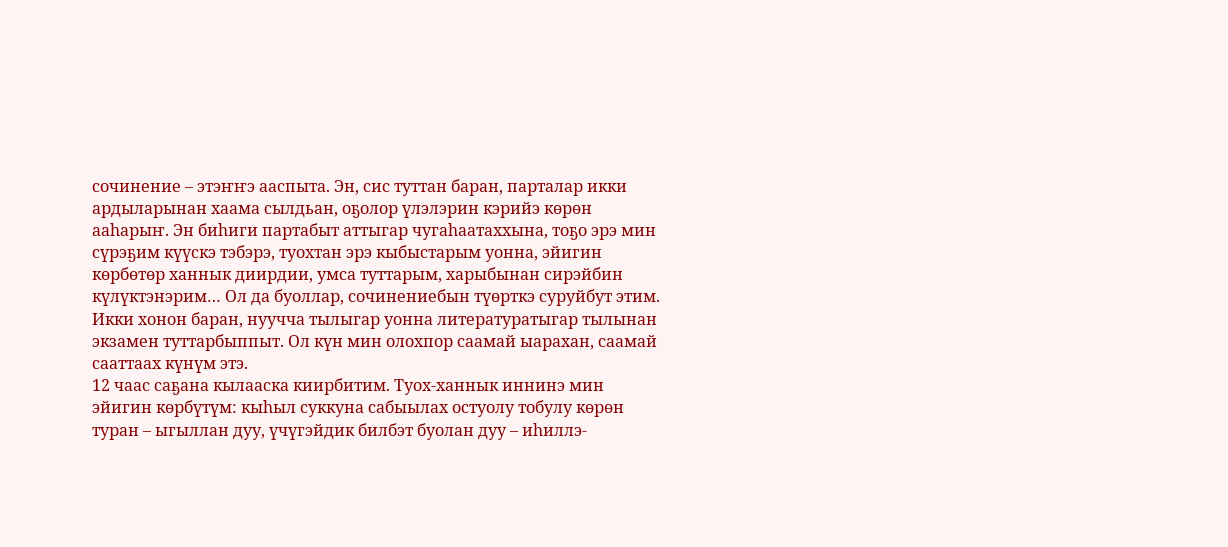сочинение – этэҥҥэ ааспыта. Эн, сис туттан баран, парталар икки ардыларынан хаама сылдьан, оҕолор үлэлэрин кэрийэ көрөн ааһарыҥ. Эн биһиги партабыт аттыгар чугаһаатаххына, тоҕо эрэ мин сүрэҕим күүскэ тэбэрэ, туохтан эрэ кыбыстарым уонна, эйигин көрбөтөр ханнык диирдии, умса туттарым, харыбынан сирэйбин күлүктэнэрим… Ол да буоллар, сочинениебын түөрткэ суруйбут этим.
Икки хонон баран, нуучча тылыгар уонна литературатыгар тылынан экзамен туттарбыппыт. Ол күн мин олохпор саамай ыарахан, саамай сааттаах күнүм этэ.
12 чаас саҕана кылааска киирбитим. Туох-ханнык иннинэ мин эйигин көрбүтүм: кыһыл суккуна сабыылах остуолу тобулу көрөн туран – ыгыллан дуу, үчүгэйдик билбэт буолан дуу – иһиллэ-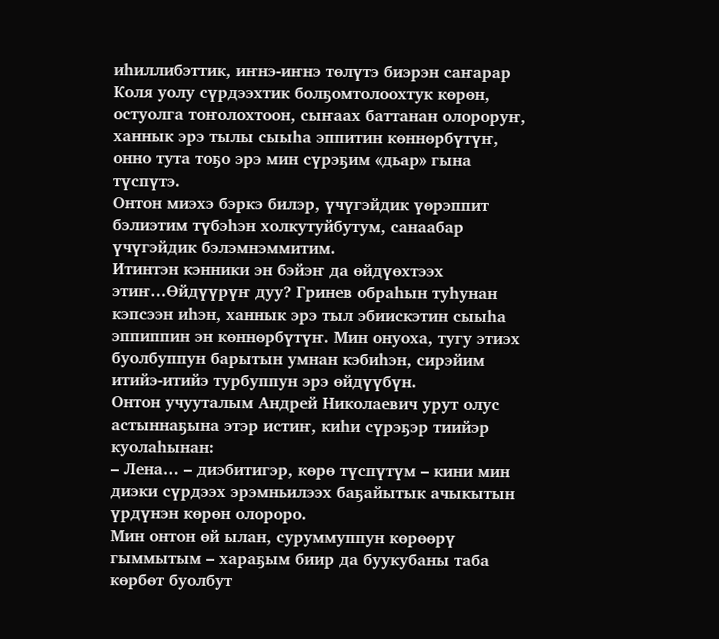иһиллибэттик, иҥнэ-иҥнэ төлүтэ биэрэн саҥарар Коля уолу сүрдээхтик болҕомтолоохтук көрөн, остуолга тоҥолохтоон, сыҥаах баттанан олороруҥ, ханнык эрэ тылы сыыһа эппитин көннөрбүтүҥ, онно тута тоҕо эрэ мин сүрэҕим «дьар» гына түспүтэ.
Онтон миэхэ бэркэ билэр, үчүгэйдик үөрэппит бэлиэтим түбэһэн холкутуйбутум, санаабар үчүгэйдик бэлэмнэммитим.
Итинтэн кэнники эн бэйэҥ да өйдүөхтээх этиҥ…Өйдүүрүҥ дуу? Гринев обраһын туһунан кэпсээн иһэн, ханнык эрэ тыл эбиискэтин сыыһа эппиппин эн көннөрбүтүҥ. Мин онуоха, тугу этиэх буолбуппун барытын умнан кэбиһэн, сирэйим итийэ-итийэ турбуппун эрэ өйдүүбүн.
Онтон учууталым Андрей Николаевич урут олус астыннаҕына этэр истиҥ, киһи сүрэҕэр тиийэр куолаһынан:
– Лена… – диэбитигэр, көрө түспүтүм – кини мин диэки сүрдээх эрэмньилээх баҕайытык ачыкытын үрдүнэн көрөн олороро.
Мин онтон өй ылан, суруммуппун көрөөрү гыммытым – хараҕым биир да буукубаны таба көрбөт буолбут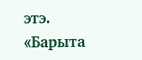этэ. «Барыта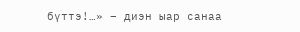бүттэ!…» – диэн ыар санаа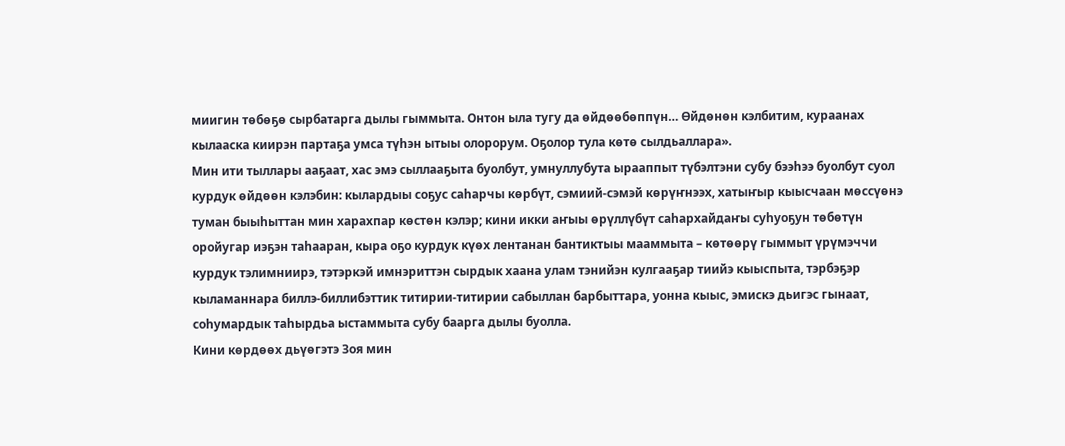миигин төбөҕө сырбатарга дылы гыммыта. Онтон ыла тугу да өйдөөбөппүн… Өйдөнөн кэлбитим, кураанах кылааска киирэн партаҕа умса түһэн ытыы олорорум. Оҕолор тула көтө сылдьаллара».
Мин ити тыллары ааҕаат, хас эмэ сыллааҕыта буолбут, умнуллубута ырааппыт түбэлтэни субу бээһээ буолбут суол курдук өйдөөн кэлэбин: кылардыы соҕус саһарчы көрбүт, сэмиий-сэмэй көрүҥнээх, хатыҥыр кыысчаан мөссүөнэ туман быыһыттан мин харахпар көстөн кэлэр; кини икки аҥыы өрүллүбүт саһархайдаҥы суһуоҕун төбөтүн оройугар иэҕэн таһааран, кыра оҕо курдук күөх лентанан бантиктыы мааммыта – көтөөрү гыммыт үрүмэччи курдук тэлимниирэ, тэтэркэй имнэриттэн сырдык хаана улам тэнийэн кулгааҕар тиийэ кыыспыта, тэрбэҕэр кыламаннара биллэ-биллибэттик титирии-титирии сабыллан барбыттара, уонна кыыс, эмискэ дьигэс гынаат, соһумардык таһырдьа ыстаммыта субу баарга дылы буолла.
Кини көрдөөх дьүөгэтэ Зоя мин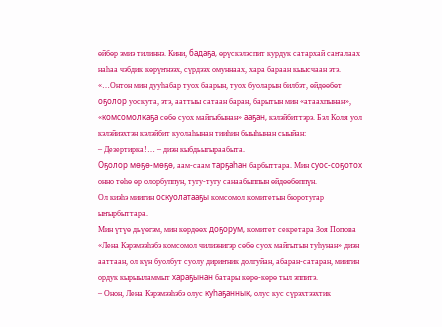өйбөр эмиэ тилиннэ. Кини, бадаҕа, өрүскэлэспит курдук сатархай саҥалаах наһаа чэбдик көрүҥнээх, сүрдээх омуннаах, хара бараан кыысчаан этэ.
«…Онтон мин дууһабар туох баарын, туох буоларын билбэт, өйдөөбөт оҕолор уоскута, этэ, ааттыы сатаан баран, барытын мин «атаахпынан», «комсомолкаҕа сөбө суох майгыбынан» ааҕан, кэлэйбиттэрэ. Бэл Коля уол кэлэйиэхтэн кэлэйбит куолаһынан тииһин быыһынан сыыйан:
– Дезертирка!… – диэн кыбдьыгыраабыта.
Оҕолор мөҕө-мөҕө, аам-саам тарҕаһан барбыттара. Мин суос-соҕотох онно төһө өр олорбуппун, тугу-тугу санаабыппын өйдөөбөппүн.
Ол киэһэ миигин оскуолатааҕы комсомол комитетын бюротугар ыҥырбыттара.
Мин үтүө дьүөгэм, мин көрдөөх доҕорум, комитет секретара Зоя Попова «Лена Кэрэмээһэбэ комсомол чилиэнигэр сөбө суох майгытын туһунан» диэн ааттаан, ол күн буолбут суолу дириҥник долгуйан, абаран-сатаран, миигин ордук кырыыламмыт хараҕынан батары көрө-көрө тыл эппитэ.
– Онон, Лена Кэрэмээһэбэ олус куһаҕаннык, олус кус сүрэхтээхтик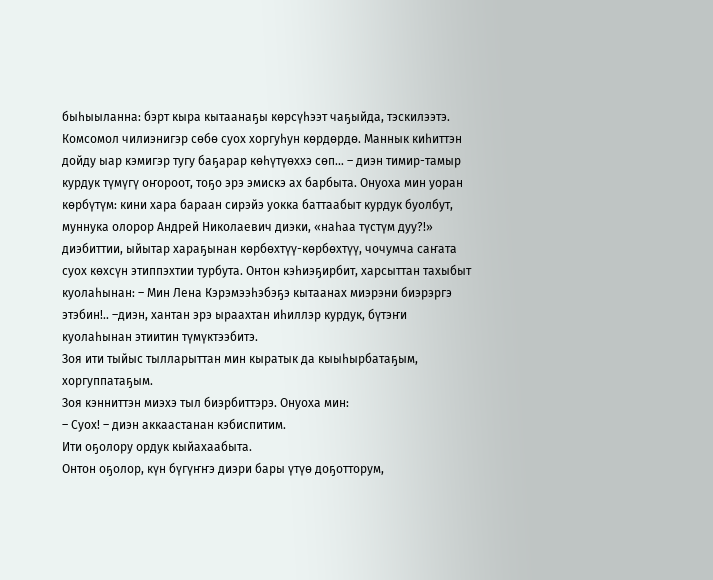быһыыланна: бэрт кыра кытаанаҕы көрсүһээт чаҕыйда, тэскилээтэ. Комсомол чилиэнигэр сөбө суох хоргуһун көрдөрдө. Маннык киһиттэн дойду ыар кэмигэр тугу баҕарар көһүтүөххэ сөп… – диэн тимир-тамыр курдук түмүгү оҥороот, тоҕо эрэ эмискэ ах барбыта. Онуоха мин уоран көрбүтүм: кини хара бараан сирэйэ уокка баттаабыт курдук буолбут, муннука олорор Андрей Николаевич диэки, «наһаа түстүм дуу?!» диэбиттии, ыйытар хараҕынан көрбөхтүү-көрбөхтүү, чочумча саҥата суох көхсүн этиппэхтии турбута. Онтон кэһиэҕирбит, харсыттан тахыбыт куолаһынан: – Мин Лена Кэрэмээһэбэҕэ кытаанах миэрэни биэрэргэ этэбин!.. –диэн, хантан эрэ ыраахтан иһиллэр курдук, бүтэҥи куолаһынан этиитин түмүктээбитэ.
Зоя ити тыйыс тылларыттан мин кыратык да кыыһырбатаҕым, хоргуппатаҕым.
Зоя кэнниттэн миэхэ тыл биэрбиттэрэ. Онуоха мин:
– Суох! – диэн аккаастанан кэбиспитим.
Ити оҕолору ордук кыйахаабыта.
Онтон оҕолор, күн бүгүҥҥэ диэри бары үтүө доҕотторум,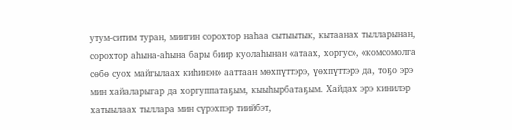утум-ситим туран, миигин сорохтор наһаа сытыытык, кытаанах тылларынан, сорохтор аһына-аһына бары биир куолаһынан «атаах, хоргус», «комсомолга сөбө суох майгылаах киһинэн» ааттаан мөхпүттэрэ, үөхпүттэрэ да, тоҕо эрэ мин хайаларыгар да хоргуппатаҕым, кыыһырбатаҕым. Хайдах эрэ кинилэр хатыылаах тыллара мин сүрэхпэр тиийбэт,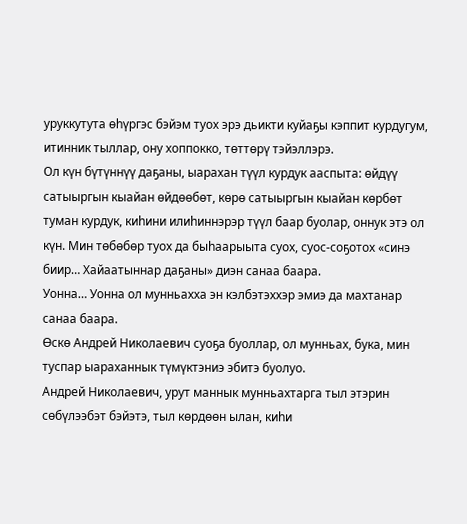уруккутута өһүргэс бэйэм туох эрэ дьикти куйаҕы кэппит курдугум, итинник тыллар, ону хоппокко, төттөрү тэйэллэрэ.
Ол күн бүтүннүү даҕаны, ыарахан түүл курдук ааспыта: өйдүү сатыыргын кыайан өйдөөбөт, көрө сатыыргын кыайан көрбөт туман курдук, киһини илиһиннэрэр түүл баар буолар, оннук этэ ол күн. Мин төбөбөр туох да быһаарыыта суох, суос-соҕотох «синэ биир… Хайаатыннар даҕаны» диэн санаа баара.
Уонна… Уонна ол мунньахха эн кэлбэтэххэр эмиэ да махтанар санаа баара.
Өскө Андрей Николаевич суоҕа буоллар, ол мунньах, бука, мин туспар ыараханнык түмүктэниэ эбитэ буолуо.
Андрей Николаевич, урут маннык мунньахтарга тыл этэрин сөбүлээбэт бэйэтэ, тыл көрдөөн ылан, киһи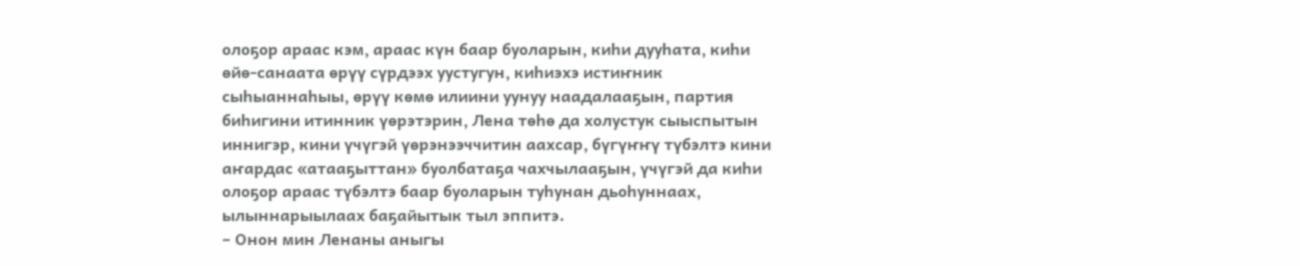олоҕор араас кэм, араас күн баар буоларын, киһи дууһата, киһи өйө-санаата өрүү сүрдээх уустугун, киһиэхэ истиҥник сыһыаннаһыы, өрүү көмө илиини уунуу наадалааҕын, партия биһигини итинник үөрэтэрин, Лена төһө да холустук сыыспытын иннигэр, кини үчүгэй үөрэнээччитин аахсар, бүгүҥҥү түбэлтэ кини аҥардас «атааҕыттан» буолбатаҕа чахчылааҕын, үчүгэй да киһи олоҕор араас түбэлтэ баар буоларын туһунан дьоһуннаах, ылыннарыылаах баҕайытык тыл эппитэ.
– Онон мин Ленаны аныгы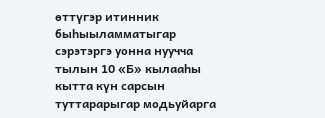өттүгэр итинник быһыыламматыгар сэрэтэргэ уонна нуучча тылын 10 «Б» кылааһы кытта күн сарсын туттарарыгар модьуйарга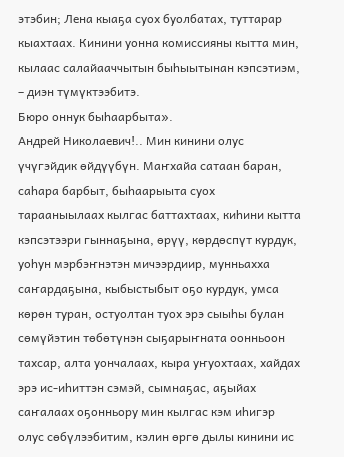этэбин; Лена кыаҕа суох буолбатах, туттарар кыахтаах. Кинини уонна комиссияны кытта мин, кылаас салайааччытын быһыытынан кэпсэтиэм, – диэн түмүктээбитэ.
Бюро оннук быһаарбыта».
Андрей Николаевич!.. Мин кинини олус үчүгэйдик өйдүүбүн. Маҥхайа сатаан баран, саһара барбыт, быһаарыыта суох тарааныылаах кылгас баттахтаах, киһини кытта кэпсэтээри гыннаҕына, өрүү, көрдөспүт курдук, уоһун мэрбэҥнэтэн мичээрдиир, мунньахха саҥардаҕына, кыбыстыбыт оҕо курдук, умса көрөн туран, остуолтан туох эрэ сыыһы булан сөмүйэтин төбөтүнэн сыҕарыҥната оонньоон тахсар, алта уончалаах, кыра уҥуохтаах, хайдах эрэ ис-иһиттэн сэмэй, сымнаҕас, аҕыйах саҥалаах оҕонньору мин кылгас кэм иһигэр олус сөбүлээбитим, кэлин өргө дылы кинини ис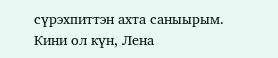сүрэхпиттэн ахта саныырым.
Кини ол күн, Лена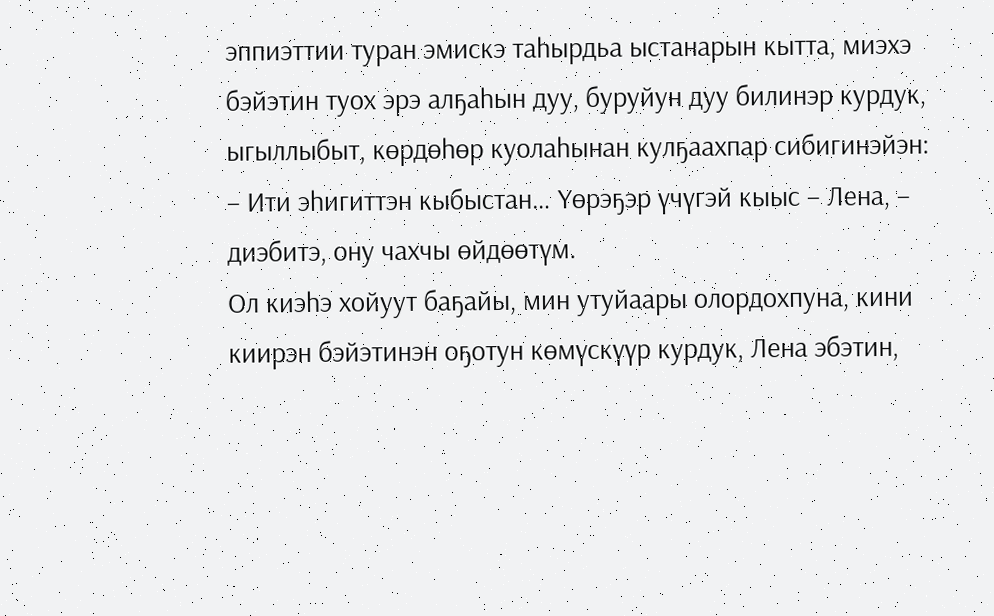эппиэттии туран эмискэ таһырдьа ыстанарын кытта, миэхэ бэйэтин туох эрэ алҕаһын дуу, буруйун дуу билинэр курдук, ыгыллыбыт, көрдөһөр куолаһынан кулҕаахпар сибигинэйэн:
– Ити эһигиттэн кыбыстан… Үөрэҕэр үчүгэй кыыс – Лена, – диэбитэ, ону чахчы өйдөөтүм.
Ол киэһэ хойуут баҕайы, мин утуйаары олордохпуна, кини киирэн бэйэтинэн оҕотун көмүскүүр курдук, Лена эбэтин,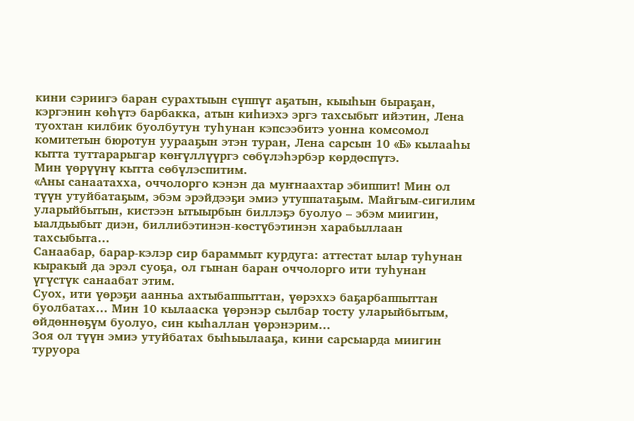кини сэриигэ баран сурахтыын сүппүт аҕатын, кыыһын быраҕан, кэргэнин көһүтэ барбакка, атын киһиэхэ эргэ тахсыбыт ийэтин, Лена туохтан килбик буолбутун туһунан кэпсээбитэ уонна комсомол комитетын бюротун уурааҕын этэн туран, Лена сарсын 10 «Б» кылааһы кытта туттарарыгар көҥүллүүргэ сөбүлэһэрбэр көрдөспүтэ.
Мин үөрүүнү кытта сөбүлэспитим.
«Аны санаатахха, оччолорго кэнэн да муҥнаахтар эбиппит! Мин ол түүн утуйбатаҕым, эбэм эрэйдээҕи эмиэ утуппатаҕым. Майгым-сигилим уларыйбытын, кистээн ытыырбын биллэҕэ буолуо – эбэм миигин, ыалдьыбыт диэн, биллибэтинэн-көстүбэтинэн харабыллаан тахсыбыта…
Санаабар, барар-кэлэр сир бараммыт курдуга: аттестат ылар туһунан кыракый да эрэл суоҕа, ол гынан баран оччолорго ити туһунан үгүстүк санаабат этим.
Суох, ити үөрэҕи аанньа ахтыбаппыттан, үөрэххэ баҕарбаппыттан буолбатах… Мин 10 кылааска үөрэнэр сылбар тосту уларыйбытым, өйдөннөҕүм буолуо, син кыһаллан үөрэнэрим…
Зоя ол түүн эмиэ утуйбатах быһыылааҕа, кини сарсыарда миигин туруора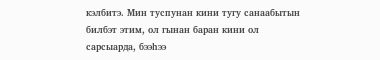кэлбитэ. Мин туспунан кини тугу санаабытын билбэт этим, ол гынан баран кини ол сарсыарда, бээһээ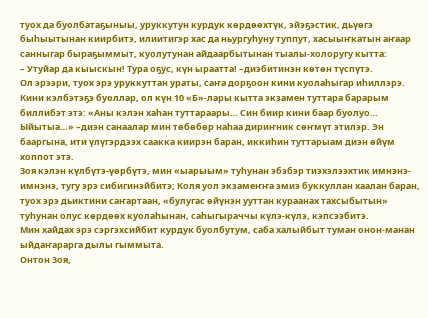туох да буолбатаҕыныы, уруккутун курдук көрдөөхтүк, эйэҕэстик, дьүөгэ быһыытынан киирбитэ, илиитигэр хас да ньургуһуну туппут, хасыыҥкатын аҥаар санныгар быраҕыммыт, куолутунан айдаарбытынан тыалы-холоругу кытта:
– Утуйар да кыыскын! Тура оҕус, күн ыраатта! –диэбитинэн көтөн түспүтэ.
Ол эрээри, туох эрэ уруккуттан ураты, саҥа дорҕоон кини куолаһыгар иһиллэрэ.
Кини кэлбэтэҕэ буоллар, ол күн 10 «Б»-лары кытта экзамен туттара барарым биллибэт этэ: «Аны кэлэн хаһан туттараары… Син биир кини баар буолуо… Ыйытыа…» –диэн санаалар мин төбөбөр наһаа дириҥник сөҥмүт этилэр. Эн бааргына, ити үлүгэрдээх саакка киирэн баран, иккиһин туттарыам диэн өйүм хоппот этэ.
Зоя кэлэн күлбүтэ-үөрбүтэ, мин «ыарыым» туһунан эбэбэр тиэхэлээхтик имнэнэ-имнэнэ, тугу эрэ сибигинэйбитэ; Коля уол экзамеҥҥа эмиэ буккуллан хаалан баран, туох эрэ дьиктини саҥартаан, «булугас өйүнэн ууттан кураанах тахсыбытын» туһунан олус көрдөөх куолаһынан, саһыгыраччы күлэ-күлэ, кэпсээбитэ.
Мин хайдах эрэ сэргэхсийбит курдук буолбутум, саба халыйбыт туман онон-манан ыйдаҥарарга дылы гыммыта.
Онтон Зоя,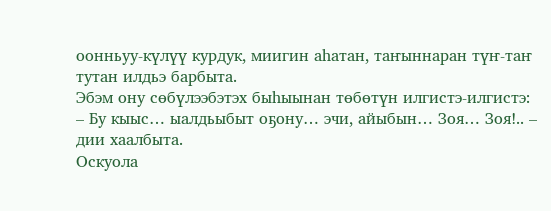оонньуу-күлүү курдук, миигин аһатан, таҥыннаран түҥ-таҥ тутан илдьэ барбыта.
Эбэм ону сөбүлээбэтэх быһыынан төбөтүн илгистэ-илгистэ:
– Бу кыыс… ыалдьыбыт оҕону… эчи, айыбын… Зоя… Зоя!.. – дии хаалбыта.
Оскуола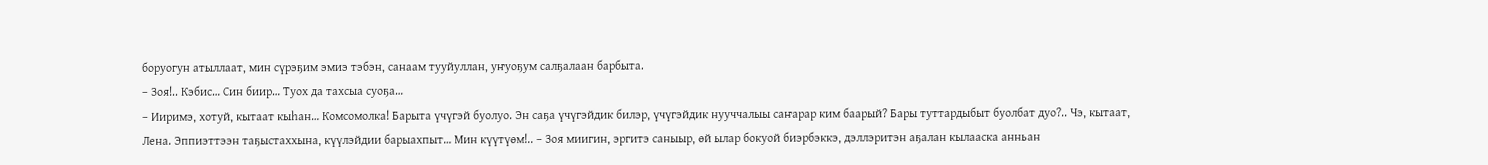боруогун атыллаат, мин сүрэҕим эмиэ тэбэн, санаам тууйуллан, уҥуоҕум салҕалаан барбыта.
– Зоя!.. Кэбис… Син биир… Туох да тахсыа суоҕа…
– Ииримэ, хотуй, кытаат кыһан… Комсомолка! Барыта үчүгэй буолуо. Эн саҕа үчүгэйдик билэр, үчүгэйдик нууччалыы саҥарар ким баарый? Бары туттардыбыт буолбат дуо?.. Чэ, кытаат, Лена. Эппиэттээн таҕыстаххына, күүлэйдии барыахпыт… Мин күүтүөм!.. – Зоя миигин, эргитэ саныыр, өй ылар бокуой биэрбэккэ, дэллэритэн аҕалан кылааска анньан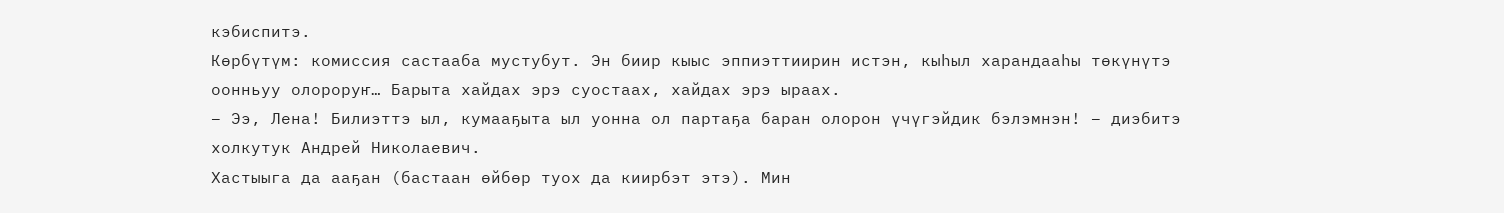кэбиспитэ.
Көрбүтүм: комиссия састааба мустубут. Эн биир кыыс эппиэттиирин истэн, кыһыл харандааһы төкүнүтэ оонньуу олороруҥ… Барыта хайдах эрэ суостаах, хайдах эрэ ыраах.
– Ээ, Лена! Билиэттэ ыл, кумааҕыта ыл уонна ол партаҕа баран олорон үчүгэйдик бэлэмнэн! – диэбитэ холкутук Андрей Николаевич.
Хастыыга да ааҕан (бастаан өйбөр туох да киирбэт этэ). Мин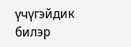үчүгэйдик билэр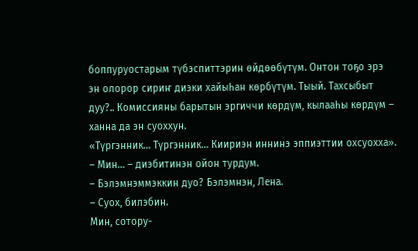боппуруостарым түбэспиттэрин өйдөөбүтүм. Онтон тоҕо эрэ эн олорор сириҥ диэки хайыһан көрбүтүм. Тыый. Тахсыбыт дуу?.. Комиссияны барытын эргиччи көрдүм, кылааһы көрдүм – ханна да эн суоххун.
«Түргэнник… Түргэнник… Киириэн иннинэ эппиэттии охсуохха».
– Мин… – диэбитинэн ойон турдум.
– Бэлэмнэммэккин дуо? Бэлэмнэн, Лена.
– Суох, билэбин.
Мин, сотору-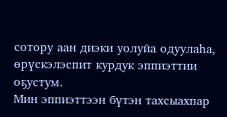сотору аан диэки уолуйа одуулаһа, өрүскэлэспит курдук эппиэттии оҕустум.
Мин эппиэттээн бүтэн тахсыахпар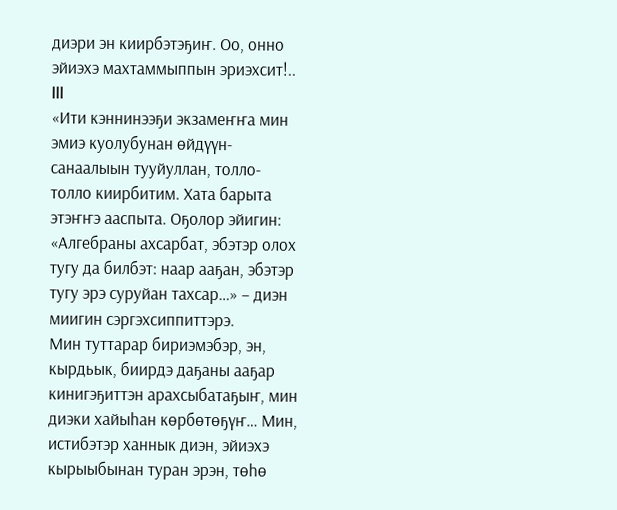диэри эн киирбэтэҕиҥ. Оо, онно эйиэхэ махтаммыппын эриэхсит!..
III
«Ити кэннинээҕи экзамеҥҥа мин эмиэ куолубунан өйдүүн-санаалыын тууйуллан, толло-толло киирбитим. Хата барыта этэҥҥэ ааспыта. Оҕолор эйигин: «Алгебраны ахсарбат, эбэтэр олох тугу да билбэт: наар ааҕан, эбэтэр тугу эрэ суруйан тахсар…» – диэн миигин сэргэхсиппиттэрэ.
Мин туттарар бириэмэбэр, эн, кырдьык, биирдэ даҕаны ааҕар кинигэҕиттэн арахсыбатаҕыҥ, мин диэки хайыһан көрбөтөҕүҥ… Мин, истибэтэр ханнык диэн, эйиэхэ кырыыбынан туран эрэн, төһө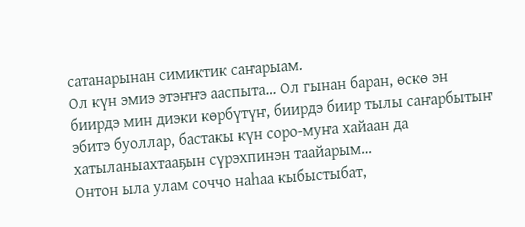сатанарынан симиктик саҥарыам.
Ол күн эмиэ этэҥҥэ ааспыта… Ол гынан баран, өскө эн биирдэ мин диэки көрбүтүҥ, биирдэ биир тылы саҥарбытыҥ эбитэ буоллар, бастакы күн соро-муҥа хайаан да хатыланыахтааҕын сүрэхпинэн таайарым…
Онтон ыла улам соччо наһаа кыбыстыбат,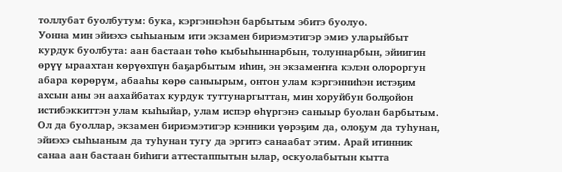толлубат буолбутум: бука, кэргэннэһэн барбытым эбитэ буолуо.
Уонна мин эйиэхэ сыһыаным ити экзамен бириэмэтигэр эмиэ уларыйбыт курдук буолбута: аан бастаан төһө кыбыһыннарбын, толуннарбын, эйиигин өрүү ыраахтан көрүөхпүн баҕарбытым иһин, эн экзамеҥҥа кэлэн олороргун абара көрөрүм, абааһы көрө саныырым, онтон улам кэргэнниһэн истэҕим ахсын аны эн аахайбатах курдук туттунаргыттан, мин хоруйбун болҕойон истибэккиттэн улам кыһыйар, улам испэр өһүргэнэ саныыр буолан барбытым.
Ол да буоллар, экзамен бириэмэтигэр кэнники үөрэҕим да, олоҕум да туһунан, эйиэхэ сыһыаным да туһунан тугу да эргитэ санаабат этим. Арай итинник санаа аан бастаан биһиги аттестаппытын ылар, оскуолабытын кытта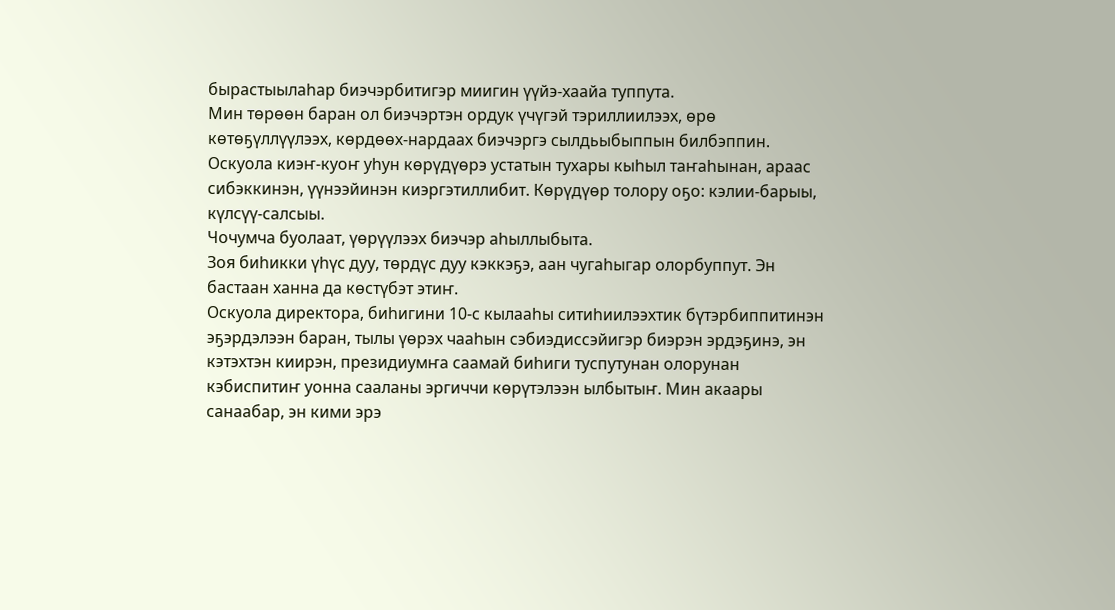бырастыылаһар биэчэрбитигэр миигин үүйэ-хаайа туппута.
Мин төрөөн баран ол биэчэртэн ордук үчүгэй тэриллиилээх, өрө көтөҕүллүүлээх, көрдөөх-нардаах биэчэргэ сылдьыбыппын билбэппин. Оскуола киэҥ-куоҥ уһун көрүдүөрэ устатын тухары кыһыл таҥаһынан, араас сибэккинэн, үүнээйинэн киэргэтиллибит. Көрүдүөр толору оҕо: кэлии-барыы, күлсүү-салсыы.
Чочумча буолаат, үөрүүлээх биэчэр аһыллыбыта.
Зоя биһикки үһүс дуу, төрдүс дуу кэккэҕэ, аан чугаһыгар олорбуппут. Эн бастаан ханна да көстүбэт этиҥ.
Оскуола директора, биһигини 10-с кылааһы ситиһиилээхтик бүтэрбиппитинэн эҕэрдэлээн баран, тылы үөрэх чааһын сэбиэдиссэйигэр биэрэн эрдэҕинэ, эн кэтэхтэн киирэн, президиумҥа саамай биһиги туспутунан олорунан кэбиспитиҥ уонна сааланы эргиччи көрүтэлээн ылбытыҥ. Мин акаары санаабар, эн кими эрэ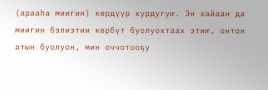(арааһа миигин) көрдүүр курдугуҥ. Эн хайаан да миигин бэлиэтии көрбүт буолуохтаах этиҥ, онтон атын буолуон, мин оччотооҕу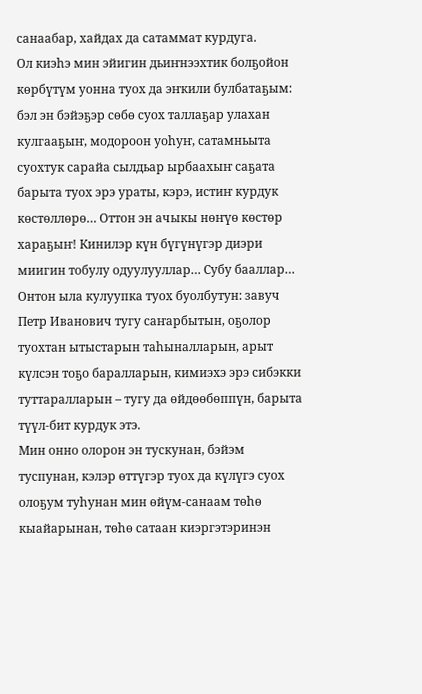санаабар, хайдах да сатаммат курдуга.
Ол киэһэ мин эйигин дьиҥнээхтик болҕойон көрбүтүм уонна туох да эҥкили булбатаҕым: бэл эн бэйэҕэр сөбө суох таллаҕар улахан кулгааҕыҥ, модороон уоһуҥ, сатамньыта суохтук сарайа сылдьар ырбаахыҥ саҕата барыта туох эрэ ураты, кэрэ, истиҥ курдук көстөллөрө… Оттон эн ачыкы нөҥүө көстөр хараҕыҥ! Кинилэр күн бүгүнүгэр диэри миигин тобулу одуулууллар… Субу бааллар…
Онтон ыла кулуупка туох буолбутун: завуч Петр Иванович тугу саҥарбытын, оҕолор туохтан ытыстарын таһыналларын, арыт күлсэн тоҕо баралларын, кимиэхэ эрэ сибэкки туттаралларын – тугу да өйдөөбөппүн, барыта түүл-бит курдук этэ.
Мин онно олорон эн тускунан, бэйэм туспунан, кэлэр өттүгэр туох да күлүгэ суох олоҕум туһунан мин өйүм-санаам төһө кыайарынан, төһө сатаан киэргэтэринэн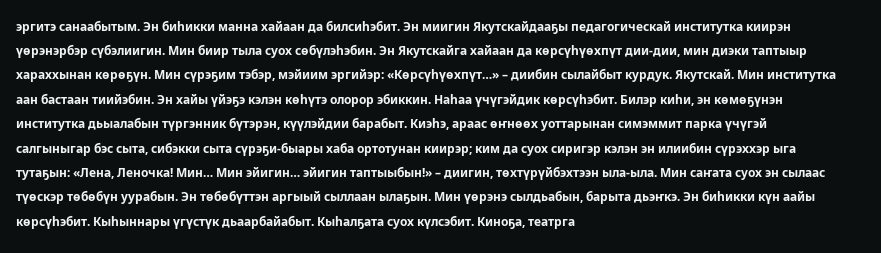эргитэ санаабытым. Эн биһикки манна хайаан да билсиһэбит. Эн миигин Якутскайдааҕы педагогическай институтка киирэн үөрэнэрбэр сүбэлиигин. Мин биир тыла суох сөбүлэһэбин. Эн Якутскайга хайаан да көрсүһүөхпүт дии-дии, мин диэки таптыыр хараххынан көрөҕүн. Мин сүрэҕим тэбэр, мэйиим эргийэр: «Көрсүһүөхпүт…» – диибин сылайбыт курдук. Якутскай. Мин институтка аан бастаан тиийэбин. Эн хайы үйэҕэ кэлэн көһүтэ олорор эбиккин. Наһаа үчүгэйдик көрсүһэбит. Билэр киһи, эн көмөҕүнэн институтка дьыалабын түргэнник бүтэрэн, күүлэйдии барабыт. Киэһэ, араас өҥнөөх уоттарынан симэммит парка үчүгэй салгыныгар бэс сыта, сибэкки сыта сүрэҕи-быары хаба ортотунан киирэр; ким да суох сиригэр кэлэн эн илиибин сүрэххэр ыга тутаҕын: «Лена, Леночка! Мин… Мин эйигин… эйигин таптыыбын!» – диигин, төхтүрүйбэхтээн ыла-ыла. Мин саҥата суох эн сылаас түөскэр төбөбүн уурабын. Эн төбөбүттэн аргыый сыллаан ылаҕын. Мин үөрэнэ сылдьабын, барыта дьэҥкэ. Эн биһикки күн аайы көрсүһэбит. Кыһыннары үгүстүк дьаарбайабыт. Кыһалҕата суох күлсэбит. Киноҕа, театрга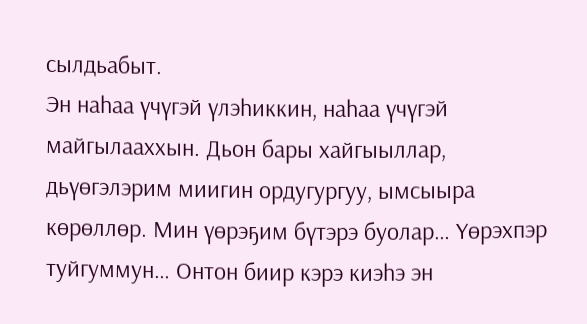сылдьабыт.
Эн наһаа үчүгэй үлэһиккин, наһаа үчүгэй майгылааххын. Дьон бары хайгыыллар, дьүөгэлэрим миигин ордугургуу, ымсыыра көрөллөр. Мин үөрэҕим бүтэрэ буолар… Үөрэхпэр туйгуммун… Онтон биир кэрэ киэһэ эн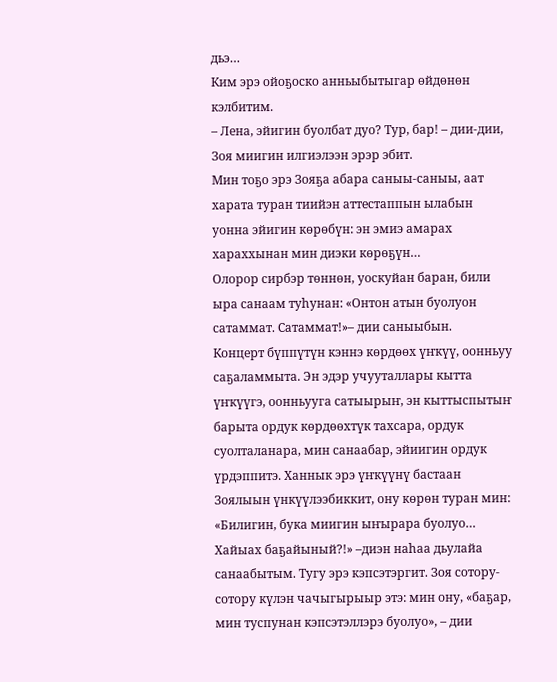дьэ…
Ким эрэ ойоҕоско анньыбытыгар өйдөнөн кэлбитим.
– Лена, эйигин буолбат дуо? Тур, бар! – дии-дии, Зоя миигин илгиэлээн эрэр эбит.
Мин тоҕо эрэ Зояҕа абара саныы-саныы, аат харата туран тиийэн аттестаппын ылабын уонна эйигин көрөбүн: эн эмиэ амарах хараххынан мин диэки көрөҕүн…
Олорор сирбэр төннөн, уоскуйан баран, били ыра санаам туһунан: «Онтон атын буолуон сатаммат. Сатаммат!»– дии саныыбын.
Концерт бүппүтүн кэннэ көрдөөх үҥкүү, оонньуу саҕаламмыта. Эн эдэр учууталлары кытта үҥкүүгэ, оонньууга сатыырыҥ, эн кыттыспытыҥ барыта ордук көрдөөхтүк тахсара, ордук суолталанара, мин санаабар, эйиигин ордук үрдэппитэ. Ханнык эрэ үҥкүүнү бастаан Зоялыын үнкүүлээбиккит, ону көрөн туран мин: «Билигин, бука миигин ыҥырара буолуо… Хайыах баҕайыный?!» –диэн наһаа дьулайа санаабытым. Тугу эрэ кэпсэтэргит. Зоя сотору-сотору күлэн чачыгырыыр этэ: мин ону, «баҕар, мин туспунан кэпсэтэллэрэ буолуо», – дии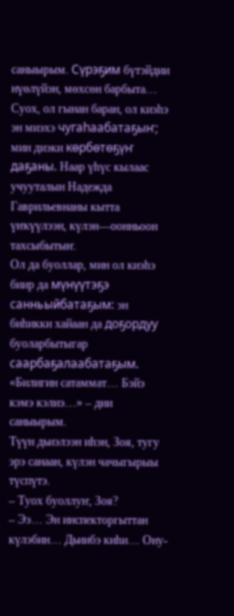саныырым. Сүрэҕим бүтэйдии нүөлүйэн, мөхсөн барбыта…
Суох, ол гынан баран, ол киэһэ эн миэхэ чугаһаабатаҕыҥ; мин диэки көрбөтөҕүҥ даҕаны. Наар үһүс кылаас учууталын Надежда Гаврильевнаны кытта үҥкүүлээн, күлэн—оонньоон тахсыбытыҥ.
Ол да буоллар, мин ол киэһэ биир да мүнүүтэҕэ санньыйбатаҕым: эн биһикки хайаан да доҕордуу буоларбытыгар саарбаҕалаабатаҕым.
«Билигин сатаммат… Бэйэ кэмэ кэлиэ…» – дии саныырым.
Түүн дьиэлээн иһэн, Зоя, тугу эрэ санаан, күлэн чачыгырыы түспүтэ.
– Туох буоллуҥ, Зоя?
– Ээ… Эн инспекторгыттан күлэбин… Дьиибэ киһи… Ону-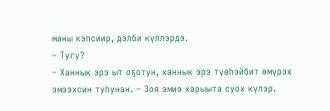маны кэпсиир, дэлби күллэрдэ.
– Тугу?
– Ханнык эрэ ыт оҕотун, ханнык эрэ түөһэйбит өмүрэх эмээхсин туһунан. – Зоя эмиэ харыыта суох күлэр.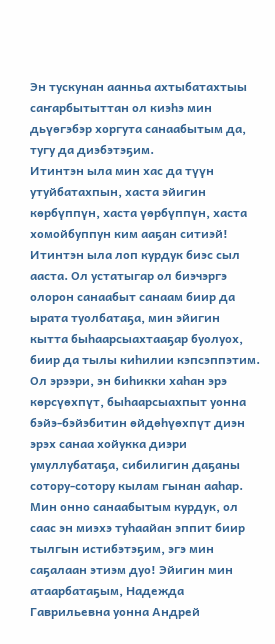Эн тускунан аанньа ахтыбатахтыы саҥарбытыттан ол киэһэ мин дьүөгэбэр хоргута санаабытым да, тугу да диэбэтэҕим.
Итинтэн ыла мин хас да түүн утуйбатахпын, хаста эйигин көрбүппүн, хаста үөрбүппүн, хаста хомойбуппун ким ааҕан ситиэй!
Итинтэн ыла лоп курдук биэс сыл ааста. Ол устатыгар ол биэчэргэ олорон санаабыт санаам биир да ырата туолбатаҕа, мин эйигин кытта быһаарсыахтааҕар буолуох, биир да тылы киһилии кэпсэппэтим. Ол эрээри, эн биһикки хаһан эрэ көрсүөхпүт, быһаарсыахпыт уонна бэйэ-бэйэбитин өйдөһүөхпүт диэн эрэх санаа хойукка диэри умуллубатаҕа, сибилигин даҕаны сотору-сотору кылам гынан ааһар.
Мин онно санаабытым курдук, ол саас эн миэхэ туһаайан эппит биир тылгын истибэтэҕим, эгэ мин саҕалаан этиэм дуо! Эйигин мин атаарбатаҕым, Надежда Гаврильевна уонна Андрей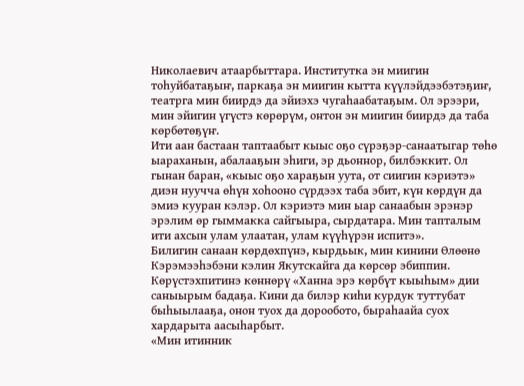Николаевич атаарбыттара. Институтка эн миигин тоһуйбатаҕыҥ, паркаҕа эн миигин кытта күүлэйдээбэтэҕиҥ, театрга мин биирдэ да эйиэхэ чугаһаабатаҕым. Ол эрээри, мин эйигин үгүстэ көрөрүм, онтон эн миигин биирдэ да таба көрбөтөҕүҥ.
Ити аан бастаан таптаабыт кыыс оҕо сүрэҕэр-санаатыгар төһө ыараханын, абалааҕын эһиги, эр дьоннор, билбэккит. Ол гынан баран, «кыыс оҕо хараҕын уута, от сиигин кэриэтэ» диэн нуучча өһүн хоһооно сүрдээх таба эбит, күн көрдүн да эмиэ кууран кэлэр. Ол кэриэтэ мин ыар санаабын эрэнэр эрэлим өр гыммакка сайгыыра, сырдатара. Мин тапталым ити ахсын улам улаатан, улам күүһүрэн испитэ».
Билигин санаан көрдөхпүнэ, кырдьык, мин кинини Өлөөнө Кэрэмээһэбэни кэлин Якутскайга да көрсөр эбиппин. Көрүстэхпитинэ көннөрү «Ханна эрэ көрбүт кыыһым» дии саныырым бадаҕа. Кини да билэр киһи курдук туттубат быһыылааҕа, онон туох да дорообото, быраһаайа суох хардарыта аасыһарбыт.
«Мин итинник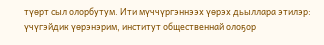түөрт сыл олорбутум. Ити мүччүргэннээх үөрэх дьыллара этилэр: үчүгэйдик үөрэнэрим, институт общественнай олоҕор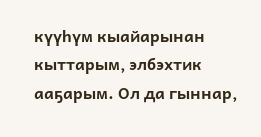күүһүм кыайарынан кыттарым, элбэхтик ааҕарым. Ол да гыннар,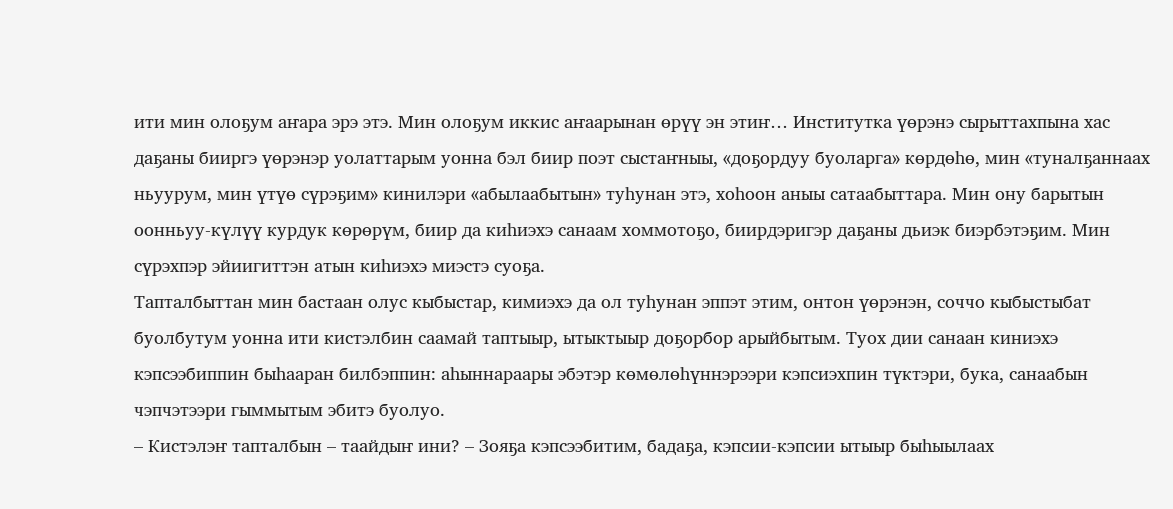ити мин олоҕум аҥара эрэ этэ. Мин олоҕум иккис аҥаарынан өрүү эн этиҥ… Институтка үөрэнэ сырыттахпына хас даҕаны бииргэ үөрэнэр уолаттарым уонна бэл биир поэт сыстаҥныы, «доҕордуу буоларга» көрдөһө, мин «туналҕаннаах ньуурум, мин үтүө сүрэҕим» кинилэри «абылаабытын» туһунан этэ, хоһоон аныы сатаабыттара. Мин ону барытын оонньуу-күлүү курдук көрөрүм, биир да киһиэхэ санаам хоммотоҕо, биирдэригэр даҕаны дьиэк биэрбэтэҕим. Мин сүрэхпэр эйиигиттэн атын киһиэхэ миэстэ суоҕа.
Тапталбыттан мин бастаан олус кыбыстар, кимиэхэ да ол туһунан эппэт этим, онтон үөрэнэн, соччо кыбыстыбат буолбутум уонна ити кистэлбин саамай таптыыр, ытыктыыр доҕорбор арыйбытым. Туох дии санаан киниэхэ кэпсээбиппин быһааран билбэппин: аһыннараары эбэтэр көмөлөһүннэрээри кэпсиэхпин түктэри, бука, санаабын чэпчэтээри гыммытым эбитэ буолуо.
– Кистэлэҥ тапталбын – таайдыҥ ини? – Зояҕа кэпсээбитим, бадаҕа, кэпсии-кэпсии ытыыр быһыылаах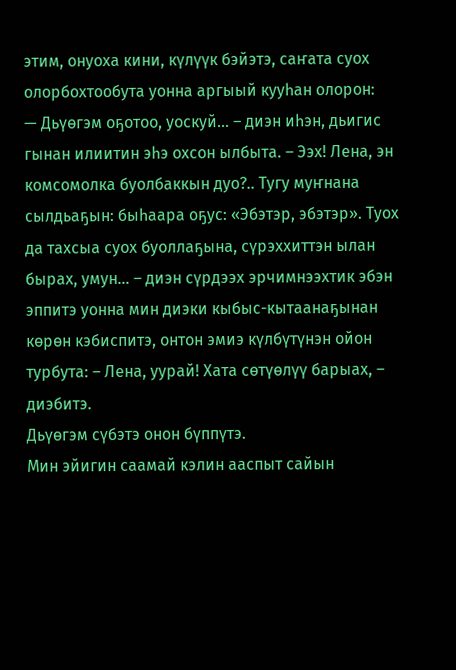этим, онуоха кини, күлүүк бэйэтэ, саҥата суох олорбохтообута уонна аргыый кууһан олорон:
— Дьүөгэм оҕотоо, уоскуй… – диэн иһэн, дьигис гынан илиитин эһэ охсон ылбыта. – Ээх! Лена, эн комсомолка буолбаккын дуо?.. Тугу муҥнана сылдьаҕын: быһаара оҕус: «Эбэтэр, эбэтэр». Туох да тахсыа суох буоллаҕына, сүрэххиттэн ылан бырах, умун… – диэн сүрдээх эрчимнээхтик эбэн эппитэ уонна мин диэки кыбыс-кытаанаҕынан көрөн кэбиспитэ, онтон эмиэ күлбүтүнэн ойон турбута: – Лена, уурай! Хата сөтүөлүү барыах, – диэбитэ.
Дьүөгэм сүбэтэ онон бүппүтэ.
Мин эйигин саамай кэлин ааспыт сайын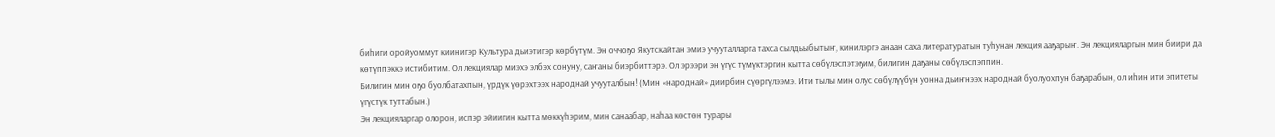биһиги оройуоммут киинигэр Культура дьиэтигэр көрбүтүм. Эн оччоҕо Якутскайтан эмиэ учууталларга тахса сылдьыбытыҥ, кинилэргэ анаан саха литературатын туһунан лекция ааҕарыҥ. Эн лекцияларгын мин биири да көтүппэккэ истибитим. Ол лекциялар миэхэ элбэх сонуну, саҥаны биэрбиттэрэ. Ол эрээри эн үгүс түмүктэргин кытта сөбүлэспэтэҕим, билигин даҕаны сөбүлэспэппин.
Билигин мин оҕо буолбатахпын, үрдүк үөрэхтээх народнай учууталбын! (Мин «народнай» диирбин сүөргүлээмэ. Ити тылы мин олус сөбүлүүбүн уонна дьиҥнээх народнай буолуохпун баҕарабын, ол иһин ити эпитеты үгүстүк туттабын.)
Эн лекцияларгар олорон, испэр эйиигин кытта мөккүһэрим, мин санаабар, наһаа көстөн турары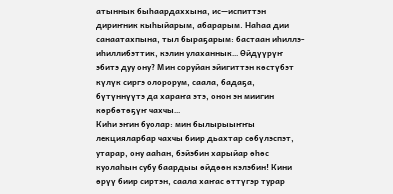атыннык быһаардаххына, ис—испиттэн дириҥник кыһыйарым, абарарым. Наһаа дии санаатахпына, тыл быраҕарым: бастаан иһиллэ-иһиллибэттик, кэлин улаханнык… Өйдүүрүҥ эбитэ дуу ону? Мин соруйан эйигиттэн көстүбэт күлүк сиргэ олорорум, саала, бадаҕа, бүтүннүүтэ да хараҥа этэ, онон эн миигин көрбөтөҕүҥ чахчы…
Киһи эҥин буолар: мин былырыыҥҥы лекцияларбар чахчы биир дьахтар сөбүлэспэт, утарар, ону ааһан, бэйэбин харыйар өһөс куолаһын субу баардыы өйдөөн кэлэбин! Кини өрүү биир сиртэн, саала хаҥас өттүгэр турар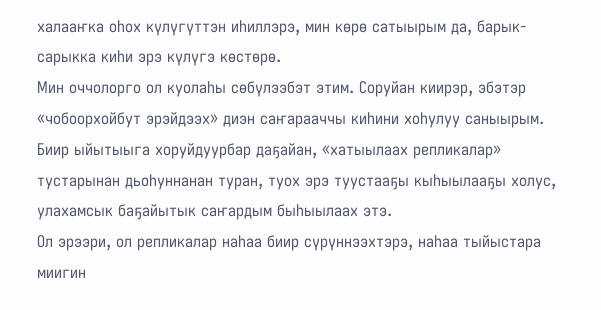халааҥка оһох күлүгүттэн иһиллэрэ, мин көрө сатыырым да, барык-сарыкка киһи эрэ күлүгэ көстөрө.
Мин оччолорго ол куолаһы сөбүлээбэт этим. Соруйан киирэр, эбэтэр «чобоорхойбут эрэйдээх» диэн саҥарааччы киһини хоһулуу саныырым. Биир ыйытыыга хоруйдуурбар даҕайан, «хатыылаах репликалар» тустарынан дьоһуннанан туран, туох эрэ туустааҕы кыһыылааҕы холус, улахамсык баҕайытык саҥардым быһыылаах этэ.
Ол эрээри, ол репликалар наһаа биир сүрүннээхтэрэ, наһаа тыйыстара миигин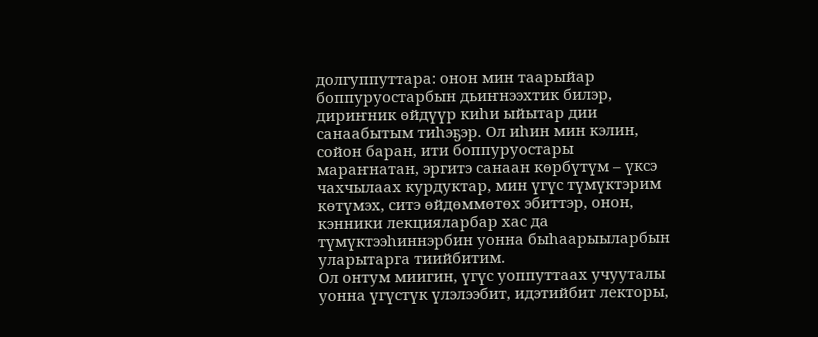долгуппуттара: онон мин таарыйар боппуруостарбын дьиҥнээхтик билэр, дириҥник өйдүүр киһи ыйытар дии санаабытым тиһэҕэр. Ол иһин мин кэлин, сойон баран, ити боппуруостары мараҥнатан, эргитэ санаан көрбүтүм – үксэ чахчылаах курдуктар, мин үгүс түмүктэрим көтүмэх, ситэ өйдөммөтөх эбиттэр, онон, кэнники лекцияларбар хас да түмүктээһиннэрбин уонна быһаарыыларбын уларытарга тиийбитим.
Ол онтум миигин, үгүс уоппуттаах учууталы уонна үгүстүк үлэлээбит, идэтийбит лекторы,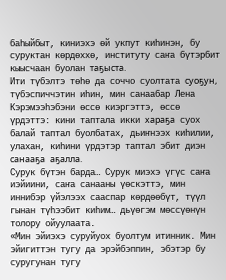баһыйбыт, киниэхэ өй укпут киһинэн, бу суруктан көрдөххө, институту саҥа бүтэрбит кыысчаан буолан таҕыста.
Ити түбэлтэ төһө да соччо суолтата суоҕун, түбэспиччэтин иһин, мин санаабар Лена Кэрэмээһэбэни өссө киэргэттэ, өссө үрдэттэ: кини таптала икки хараҕа суох балай таптал буолбатах, дьиҥнээх киһилии, улахан, киһини үрдэтэр таптал эбит диэн санааҕа аҕалла.
Сурук бүтэн барда… Сурук миэхэ үгүс саҥа иэйиини, саҥа санааны үөскэттэ, мин иннибэр үйэлээх сааспар көрдөөбүт, түүл гынан түһээбит киһим… дьүөгэм мөссүөнүн толору ойуулаата.
«Мин эйиэхэ суруйуох буолтум итинник. Мин эйигиттэн тугу да эрэйбэппин, эбэтэр бу суругунан тугу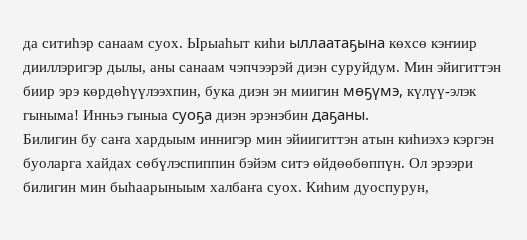да ситиһэр санаам суох. Ырыаһыт киһи ыллаатаҕына көхсө кэҥиир дииллэригэр дылы, аны санаам чэпчээрэй диэн суруйдум. Мин эйигиттэн биир эрэ көрдөһүүлээхпин, бука диэн эн миигин мөҕүмэ, күлүү-элэк гыныма! Инньэ гыныа суоҕа диэн эрэнэбин даҕаны.
Билигин бу саҥа хардыым иннигэр мин эйиигиттэн атын киһиэхэ кэргэн буоларга хайдах сөбүлэспиппин бэйэм ситэ өйдөөбөппүн. Ол эрээри билигин мин быһаарыныым халбаҥа суох. Киһим дуоспурун,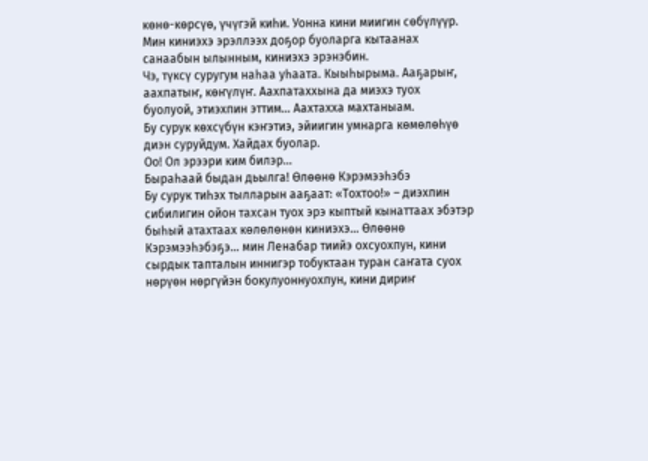көнө-көрсүө, үчүгэй киһи. Уонна кини миигин сөбүлүүр. Мин киниэхэ эрэллээх доҕор буоларга кытаанах санаабын ылынным, киниэхэ эрэнэбин.
Чэ, түксү суругум наһаа уһаата. Кыыһырыма. Ааҕарыҥ, аахпатыҥ, көҥүлүҥ. Аахпатаххына да миэхэ туох буолуой, этиэхпин эттим… Аахтахха махтаныам.
Бу сурук көхсүбүн кэҥэтиэ, эйиигин умнарга көмөлөһүө диэн суруйдум. Хайдах буолар.
Оо! Ол эрээри ким билэр…
Быраһаай быдан дьылга! Өлөөнө Кэрэмээһэбэ
Бу сурук тиһэх тылларын ааҕаат: «Тохтоо!» – диэхпин сибилигин ойон тахсан туох эрэ кыптый кынаттаах эбэтэр быһый атахтаах көлөлөнөн киниэхэ… Өлөөнө Кэрэмээһэбэҕэ… мин Ленабар тиийэ охсуохпун, кини сырдык тапталын иннигэр тобуктаан туран саҥата суох нөрүөн нөргүйэн бокулуоннуохпун, кини дириҥ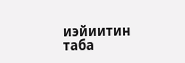иэйиитин таба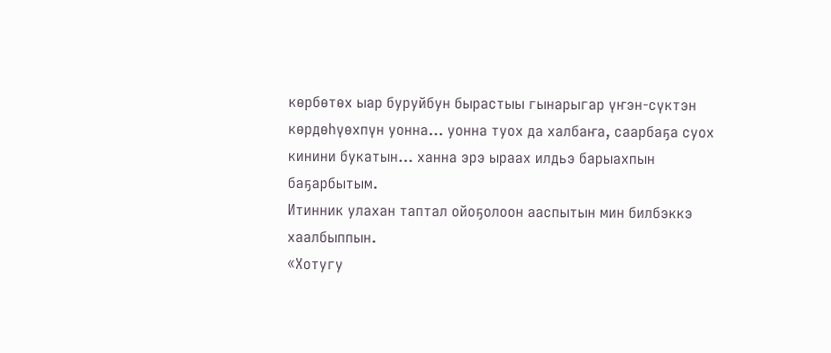көрбөтөх ыар буруйбун бырастыы гынарыгар үҥэн-сүктэн көрдөһүөхпүн уонна… уонна туох да халбаҥа, саарбаҕа суох кинини букатын… ханна эрэ ыраах илдьэ барыахпын баҕарбытым.
Итинник улахан таптал ойоҕолоон ааспытын мин билбэккэ хаалбыппын.
«Хотугу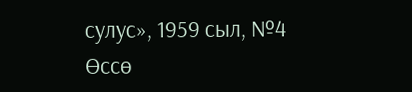сулус», 1959 сыл, №4
Өссө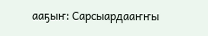ааҕыҥ: Сарсыардааҥҥы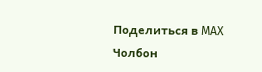Поделиться в MAX Чолбон